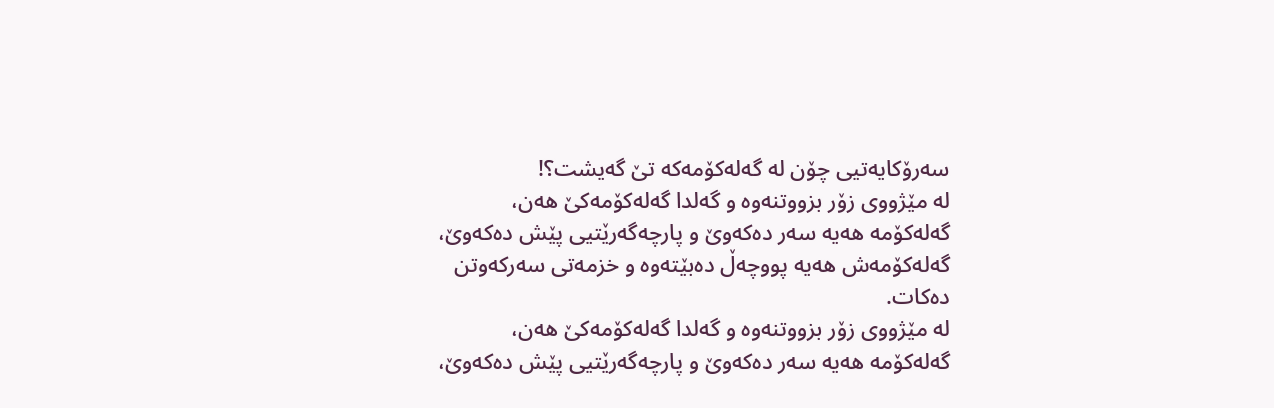سەرۆکایەتیی چۆن لە گەلەکۆمەکە تێ گەیشت؟!
لە مێژووی زۆر بزووتنەوە و گەلدا گەلەکۆمەکێ هەن، گەلەکۆمە هەیە سەر دەکەوێ و پارچەگەرێتیی پێش دەکەوێ، گەلەکۆمەش هەیە پووچەڵ دەبێتەوە و خزمەتی سەرکەوتن دەکات.
لە مێژووی زۆر بزووتنەوە و گەلدا گەلەکۆمەکێ هەن، گەلەکۆمە هەیە سەر دەکەوێ و پارچەگەرێتیی پێش دەکەوێ،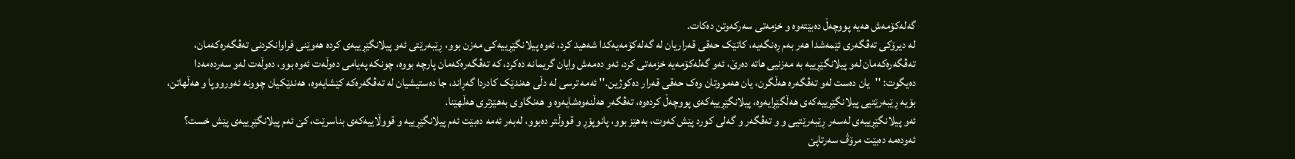گەلەکۆمەش هەیە پووچەڵ دەبێتەوە و خزمەتی سەرکەوتن دەکات.
لە دیرۆکی تەڤگەری ئێمەشدا هەر بەم ڕەنگەیە، کاتێک حەقی قەراریان لە گەلەکۆمەیەکدا شەهید کرد، ئەوە پیلانگێڕییەکی مەزن بوو، ڕێبەرێتی ئەو پیلانگێڕییەی کردە هەوێنی فراوانکردنی تەڤگەرەکەمان، تەڤگەرەکەمان لەو پیلانگێڕییە بە مەزنیی هاتە دەرێ، ئەو گەلەکۆمەیە خزمەتی کرد، ئەو دەمەش وایان گریمانە دەکرد، کە تەڤگەرەکەمان پارچە بووە، چونکە پەیامی دەوڵەت ئەوە بوو، دەوڵەت لەو سەردەمەدا دەیگوت: ''یان دەست لەو تەڤگەرە هەڵگرن، یان هەمووتان وەک حەقی قەرار دەکوژین.'' ئەمە ترسی لە دڵی هەندێک کادردا گەڕاند، جا دەستیشیان لە تەڤگەرەکە کێشایەوە، هەندێکیان چوونە ئەورووپا و هەڵهاتن، بۆیە ڕێبەرێتیی پیلانگێڕییەکەی هەڵگێڕایەوە، پیلانگێڕییەکەی پووچەڵ کردەوە، تەڤگەر هەڵنەوەشایەوە و هەنگاوی بەهێزتری هەڵهێنا.
ئەو پیلانگێڕییەی لەسەر ڕێبەرێتیی و و تەڤگەر و گەلی کورد پێش کەوت، بەهێز بوو، پانوپۆڕ و قووڵتر دەبوو، لەبەر ئەمە دەبێت ئەم پیلانگێڕییە و قووڵاییەکەی بناسرێت، کێ ئەم پیلانگێڕییەی پێش خست؟ ئەودەمە دەبێت مرۆڤ سەرتاپێ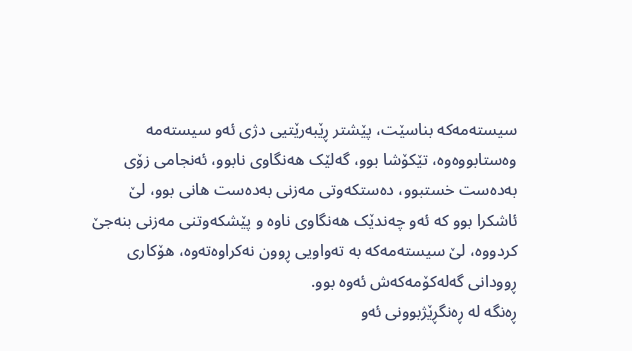سیستەمەکە بناسێت، پێشتر ڕێبەرێتیی دژی ئەو سیستەمە وەستابووەوە، تێکۆشا بوو، گەلێک هەنگاوی نابوو، ئەنجامی زۆی بەدەست خستبوو، دەستکەوتی مەزنی بەدەست هانی بوو، لێ ئاشکرا بوو کە ئەو چەندێک هەنگاوی ناوە و پێشکەوتنی مەزنی بنەجێ کردووە، لێ سیستەمەکە بە تەواویی ڕوون نەکراوەتەوە، هۆکاری ڕوودانی گەلەکۆمەکەش ئەوە بوو.
ڕەنگە لە ڕەنگڕێژبوونی ئەو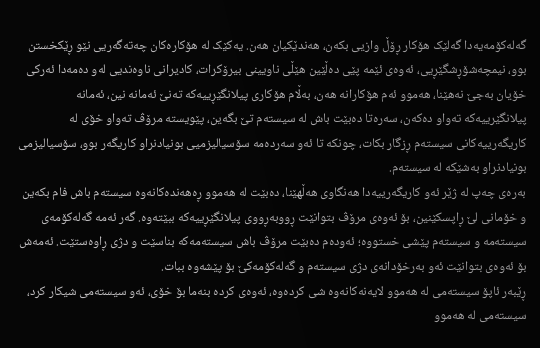گەلەکۆمەیەدا گەلێک هۆکار ڕۆڵ وازیی بکەن، هەندێکیان هەن. یەکێک لە هۆکارەکان چەتەگەریی نێو ڕێکخستن بوو، نیمچەشۆڕشگێڕیی، ئەوەی ئێمە پێی دەڵێین هێڵی ناویینی بیرۆکرات، کادیرانی ناوەندیی لەو دەمەدا ئەرکی خۆیان بەجێ نەهێنا، هەموو ئەم هۆکارانە هەن، بەڵام هۆکاری پیلانگێڕییەکە تەنێ ئەمانە نین، ئەمانە پیلانگێرییەکە تەواو دەکەن، سەرەتا دەبێت باش لە سیستەم تێ بگەین، پێویستە مرۆڤ تەواو خۆی لە کاریگەرییەکانی سیستەم ڕزگار بکات، چونکە تا ئەو سەردەمە سۆسیالیزمیی بونیادنراو کاریگەر بوو، سۆسیالیزمی بونیادنراو بەشێکە لە سیستەم.
بەرەی چەپ لە ژێر ئەو کاریگەرییەدا هەنگاوی هەڵهێنا، دەبێت لە هەموو ڕەهەندەکانەوە سیستەم باش فام بکەین و خۆمانی لێ ڕاپسکێنین، بۆ ئەوەی مرۆڤ بتوانێت ڕووبەڕووی پیلانگێڕییەکە ببێتەوە. گەر ئەمە گەلەکۆمەی سیستەمە و سیستەم پێشی خستووە؛ ئەودەم دەبێت مرۆڤ باش سیستەمەکە بناسێت و دژی ڕاوەستێت. ئەمەش بۆ ئەوەی بتوانێت ئەو بەرخۆدانەی دژی سیستەم و گەلەکۆمەکێ بۆ پێشەوە ببات.
ڕێبەر ئاپۆ سیستەمی لە هەموو لایەنەکانەوە شی کردەوە، ئەوەی کردە بنەما بۆ خۆی، ئەو سیستەمی شیکار کرد، سیستەمی لە هەموو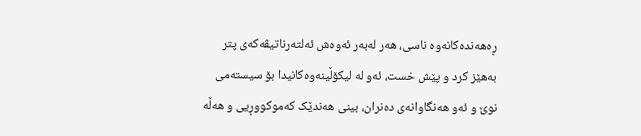ڕەهەندەکانەوە ناسی، هەر لەبەر ئەوەش ئەلتەرناتیڤەکەی پتر بەهێز کرد و پێش خست، ئەو لە لیکۆڵینەوەکانیدا بۆ سیستەمی نوێ و ئەو هەنگاوانەی دەنران، بینی هەندێک کەموکووڕیی و هەڵە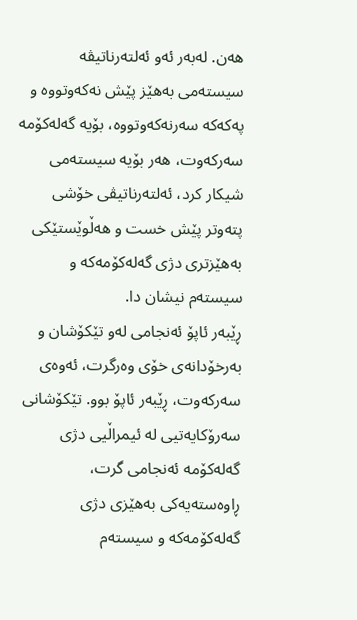هەن. لەبەر ئەو ئەلتەرناتیڤە سیستەمی بەهێز پێش نەکەوتووە و پەکەکە سەرنەکەوتووە، بۆیە گەلەکۆمە سەرکەوت، هەر بۆیە سیستەمی شیکار کرد، ئەلتەرناتیڤی خۆشی پتەوتر پێش خست و هەڵوێستێکی بەهێزتری دژی گەلەکۆمەکە و سیستەم نیشان دا.
ڕێبەر ئاپۆ ئەنجامی لەو تێکۆشان و بەرخۆدانەی خۆی وەرگرت، ئەوەی سەرکەوت، ڕێبەر ئاپۆ بوو. تێکۆشانی سەرۆکایەتیی لە ئیمراڵیی دژی گەلەکۆمە ئەنجامی گرت، ڕاوەستەیەکی بەهێزی دژی گەلەکۆمەکە و سیستەم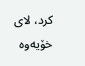کرد، لای خۆیەوە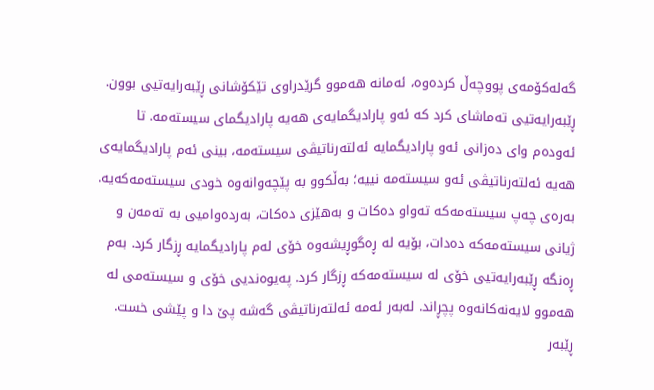گەلەکۆمەی پووچەڵ کردەوە، ئەمانە هەموو گرێدراوی تێکۆشانی ڕێبەرایەتیی بوون.
ڕێبەرایەتیی تەماشای کرد کە ئەو پارادیگمایەی هەیە پارادیگمای سیستەمە. تا ئەودەم وای دەزانی ئەو پارادیگمایە ئەلتەرناتیڤی سیستەمە، بینی ئەم پارادیگمایەی هەیە ئەلتەرناتیڤی ئەو سیستەمە نییە؛ بەڵکوو بە پێچەوانەوە خودی سیستەمەکەیە.
بەرەی چەپ سیستەمەکە تەواو دەکات و بەهێزی دەکات، بەردەوامیی بە تەمەن و ژیانی سیستەمەکە دەدات، بۆیە لە ڕەگوڕیشەوە خۆی لەم پارادیگمایە ڕزگار کرد. بەم ڕەنگە ڕێبەرایەتیی خۆی لە سیستەمەکە ڕزگار کرد. پەیوەندیی خۆی و سیستەمی لە هەموو لایەنەکانەوە پچڕاند. لەبەر ئەمە ئەلتەرناتیڤی گەشە پێ دا و پێشی خست.
ڕێبەر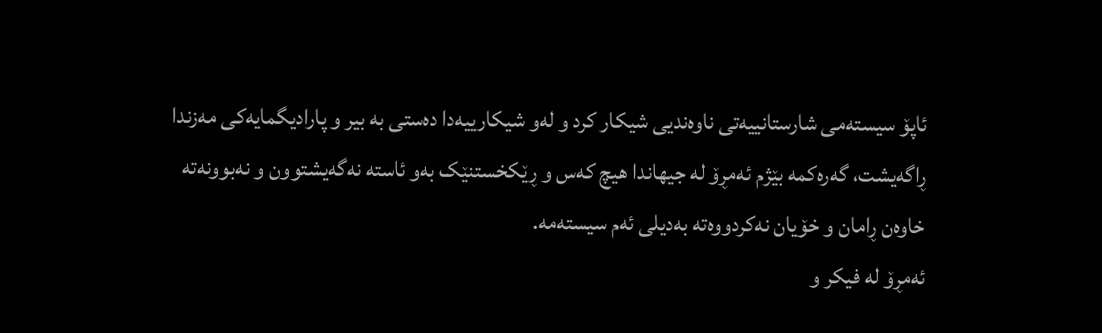ئاپۆ سیستەمی شارستانییەتی ناوەندیی شیکار کرد و لەو شیکارییەدا دەستی بە بیر و پارادیگمایەکی مەزندا ڕاگەیشت، گەرەکمە بێژم ئەمڕۆ لە جیهاندا هیچ کەس و ڕێکخستنێک بەو ئاستە نەگەیشتوون و نەبوونەتە خاوەن ڕامان و خۆیان نەکردووەتە بەدیلی ئەم سیستەمە.
ئەمڕۆ لە فیکر و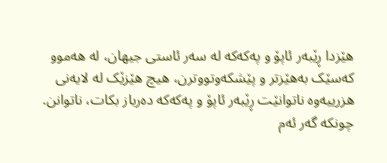هێزدا ڕێبەر ئاپۆ و پەکەکە لە سەر ئاستی جیهان، لە هەموو کەسێک بەهێزتر و پێشکەوتووترن، هیچ هێزێک لە لایەنی هزرییەوە ناتوانێت ڕێبەر ئاپۆ و پەکەکە دەرباز بکات، ناتوانن.
چونکە گەر ئەم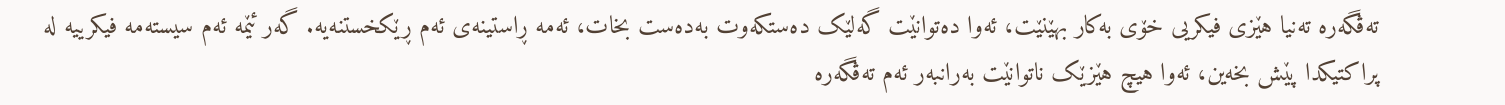تەڤگەرە تەنیا هێزی فیکریی خۆی بەکار بهێنێت، ئەوا دەتوانێت گەلێک دەستکەوت بەدەست بخات، ئەمە ڕاستینەی ئەم ڕێکخستنەیە. گەر ئێمە ئەم سیستەمە فیکرییە لە پراکتیکدا پێش بخەین، ئەوا هیچ هێزێک ناتوانێت بەرانبەر ئەم تەڤگەرە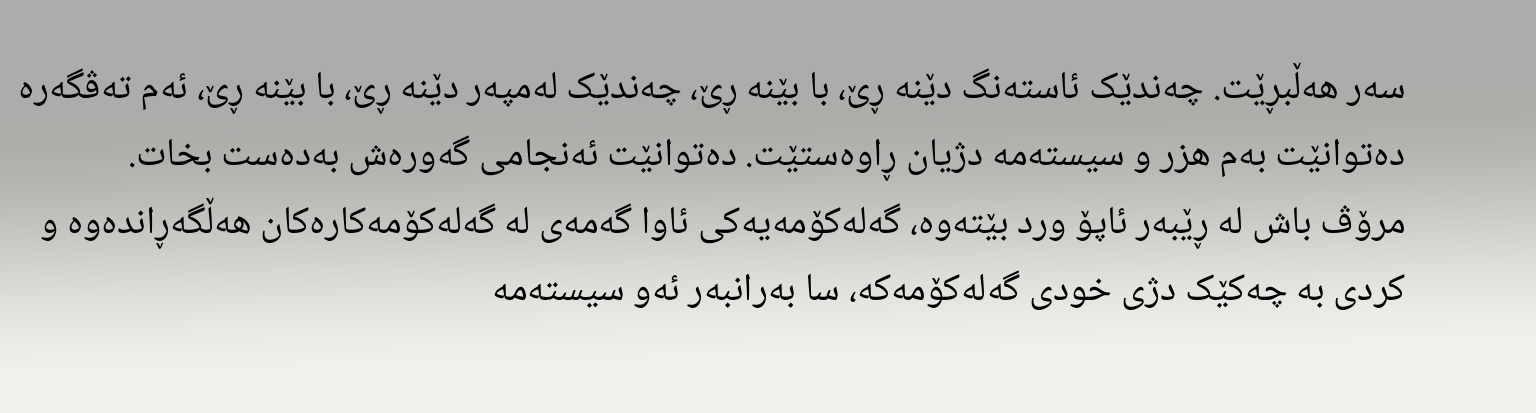سەر هەڵبڕێت. چەندێک ئاستەنگ دێنە ڕێ، با بێنە ڕێ، چەندێک لەمپەر دێنە ڕێ، با بێنە ڕێ، ئەم تەڤگەرە دەتوانێت بەم هزر و سیستەمە دژیان ڕاوەستێت. دەتوانێت ئەنجامی گەورەش بەدەست بخات.
مرۆڤ باش لە ڕێبەر ئاپۆ ورد بێتەوە، گەلەکۆمەیەکی ئاوا گەمەی لە گەلەکۆمەکارەکان هەڵگەڕاندەوە و کردی بە چەکێک دژی خودی گەلەکۆمەکە، سا بەرانبەر ئەو سیستەمە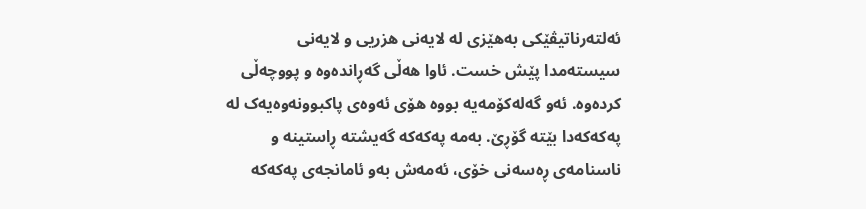ئەلتەرناتیڤێکی بەهێزی لە لایەنی هزریی و لایەنی سیستەمدا پێش خست. ئاوا هەڵی گەڕاندەوە و پووچەڵی کردەوە. ئەو گەلەکۆمەیە بووە هۆی ئەوەی پاکبوونەوەیەک لە پەکەکەدا بێتە گۆڕێ. بەمە پەکەکە گەیشتە ڕاستینە و ناسنامەی ڕەسەنی خۆی، ئەمەش بەو ئامانجەی پەکەکە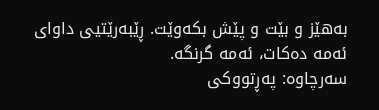بەهێز و بێت و پێش بکەوێت. ڕێبەرێتیی داوای ئەمە دەکات، ئەمە گرنگە.
سەرچاوە: پەڕتووکی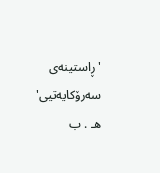'ڕاستینەی سەرۆکایەتیی'
هـ . ب